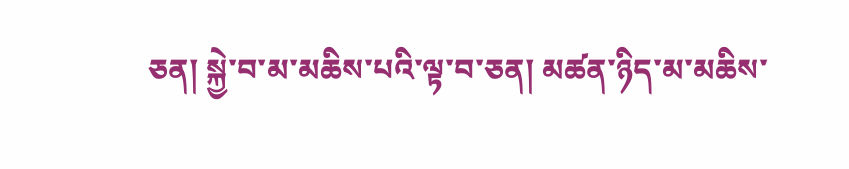ཅན། སྐྱེ་བ་མ་མཆིས་པའི་ལྟ་བ་ཅན། མཚན་ཉིད་མ་མཆིས་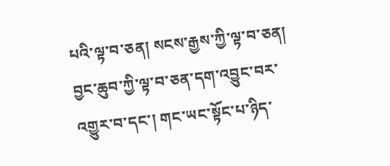པའི་ལྟ་བ་ཅན། སངས་རྒྱས་ཀྱི་ལྟ་བ་ཅན། བྱང་ཆུབ་ཀྱི་ལྟ་བ་ཅན་དག་འབྱུང་བར་འགྱུར་བ་དང་། གང་ཡང་སྟོང་པ་ཉིད་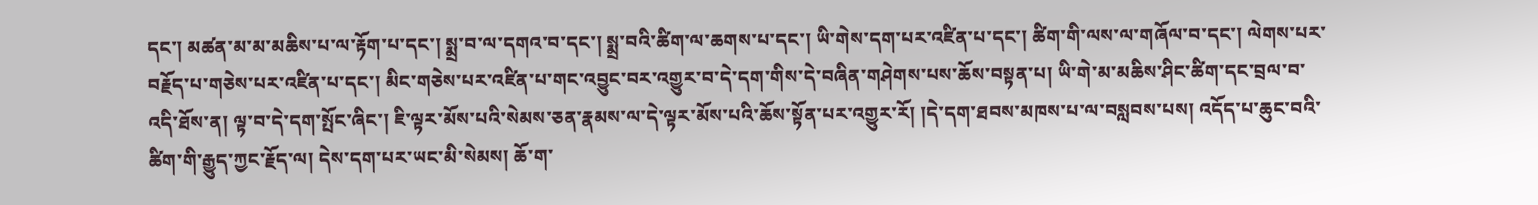དང་། མཚན་མ་མ་མཆིས་པ་ལ་རྟོག་པ་དང་། སྨྲ་བ་ལ་དགའ་བ་དང་། སྨྲ་བའི་ཚིག་ལ་ཆགས་པ་དང་། ཡི་གེས་དག་པར་འཛིན་པ་དང་། ཚིག་གི་ལས་ལ་གཞོལ་བ་དང་། ལེགས་པར་བརྗོད་པ་གཅེས་པར་འཛིན་པ་དང་། མིང་གཅེས་པར་འཛིན་པ་གང་འབྱུང་བར་འགྱུར་བ་དེ་དག་གིས་དེ་བཞིན་གཤེགས་པས་ཆོས་བསྟན་པ། ཡི་གེ་མ་མཆིས་ཤིང་ཚིག་དང་བྲལ་བ་འདི་ཐོས་ན། ལྟ་བ་དེ་དག་སྤོང་ཞིང་། ཇི་ལྟར་མོས་པའི་སེམས་ཅན་རྣམས་ལ་དེ་ལྟར་མོས་པའི་ཆོས་སྟོན་པར་འགྱུར་རོ། །དེ་དག་ཐབས་མཁས་པ་ལ་བསླབས་པས། འདོད་པ་ཆུང་བའི་ཚིག་གི་རྒྱུད་ཀྱང་རྗོད་ལ། དེས་དག་པར་ཡང་མི་སེམས། ཆོ་ག་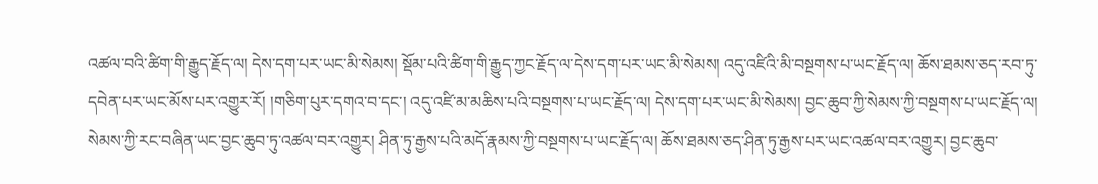འཚལ་བའི་ཚིག་གི་རྒྱུད་རྗོད་ལ། དེས་དག་པར་ཡང་མི་སེམས། སྡོམ་པའི་ཚིག་གི་རྒྱུད་ཀྱང་རྗོད་ལ་དེས་དག་པར་ཡང་མི་སེམས། འདུ་འཛིའི་མི་བསྔགས་པ་ཡང་རྗོད་ལ། ཆོས་ཐམས་ཅད་རབ་ཏུ་དབེན་པར་ཡང་མོས་པར་འགྱུར་རོ། །གཅིག་པུར་དགའ་བ་དང་། འདུ་འཛི་མ་མཆིས་པའི་བསྔགས་པ་ཡང་རྗོད་ལ། དེས་དག་པར་ཡང་མི་སེམས། བྱང་ཆུབ་ཀྱི་སེམས་ཀྱི་བསྔགས་པ་ཡང་རྗོད་ལ། སེམས་ཀྱི་རང་བཞིན་ཡང་བྱང་ཆུབ་ཏུ་འཚལ་བར་འགྱུར། ཤིན་ཏུ་རྒྱས་པའི་མདོ་རྣམས་ཀྱི་བསྔགས་པ་ཡང་རྗོད་ལ། ཆོས་ཐམས་ཅད་ཤིན་ཏུ་རྒྱས་པར་ཡང་འཚལ་བར་འགྱུར། བྱང་ཆུབ་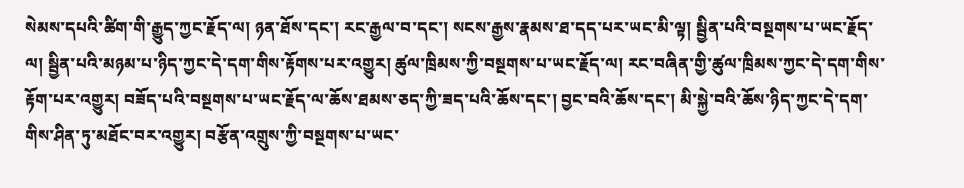སེམས་དཔའི་ཚིག་གི་རྒྱུད་ཀྱང་རྗོད་ལ། ཉན་ཐོས་དང་། རང་རྒྱལ་བ་དང་། སངས་རྒྱས་རྣམས་ཐ་དད་པར་ཡང་མི་ལྟ། སྦྱིན་པའི་བསྔགས་པ་ཡང་རྗོད་ལ། སྦྱིན་པའི་མཉམ་པ་ཉིད་ཀྱང་དེ་དག་གིས་རྟོགས་པར་འགྱུར། ཚུལ་ཁྲིམས་ཀྱི་བསྔགས་པ་ཡང་རྗོད་ལ། རང་བཞིན་གྱི་ཚུལ་ཁྲིམས་ཀྱང་དེ་དག་གིས་རྟོག་པར་འགྱུར། བཟོད་པའི་བསྔགས་པ་ཡང་རྗོད་ལ་ཆོས་ཐམས་ཅད་ཀྱི་ཟད་པའི་ཆོས་དང་། བྱང་བའི་ཆོས་དང་། མི་སྐྱེ་བའི་ཆོས་ཉིད་ཀྱང་དེ་དག་གིས་ཤིན་ཏུ་མཐོང་བར་འགྱུར། བརྩོན་འགྲུས་ཀྱི་བསྔགས་པ་ཡང་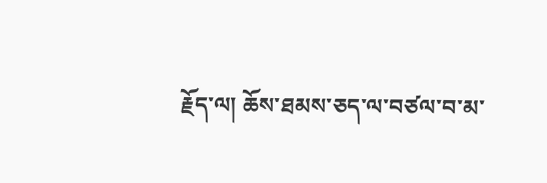རྗོད་ལ། ཆོས་ཐམས་ཅད་ལ་བཙལ་བ་མ་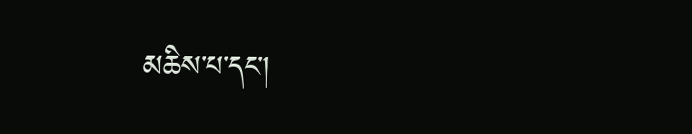མཆིས་པ་དང་།